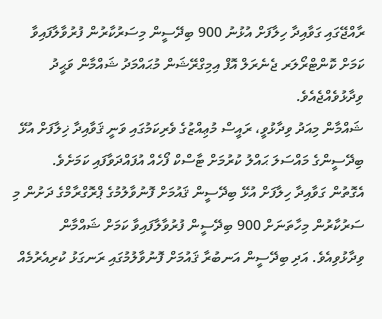ރާއްޖޭގައި ގަވާއިދާ ހިލާފަށް އުޅުނު 900 ބިދޭސީން މިސަރުކާރުން ފުރުވާލާފައިވާ ކަމަށް ކޮންޓްރޯލަރ ޖެނެރަލް އޮފް އިމިގްރޭޝަން މުޙައްމަދު ޝައްމާން ވަޙީދު ވިދާޅުވެއްޖެއެވެ.
ޝައްމާން މިއަދު ވިދާޅުވީ، ރައީސް މުޢިއްޒުގެ ވެރިކަމުގައި ވަނީ ޤަވާއިދާ ޚިލާފަށް އުޅޭ ބިދޭސީންގެ މައްސަލަ ޙައްލު ކުރުމަށް ޓާސްކް ފޯހެއް އުފައްދަވާފައި ކަމަށެވެ.
އެގޮތުން ގަވާއިދާ ހިލާފަށް އުޅޭ ބިދޭސީން ޤައުމަށް ފޮނުވާލުމުގެ ޕްރޮގްރާމްގެ ދަށުން މި ސަރުކާރުން މިހާތަނަށް 900 ބިދޭސީން ފުރުވާލާފައިވާ ކަމަށް ޝައްމާން ވިދާޅުވިއެވެ. އަދި ބިދޭސީން އަނބުރާ ޤައުމަށް ފޮނުވާލުމުގައި ރަނގަޅު ކުރިއެރުމެއް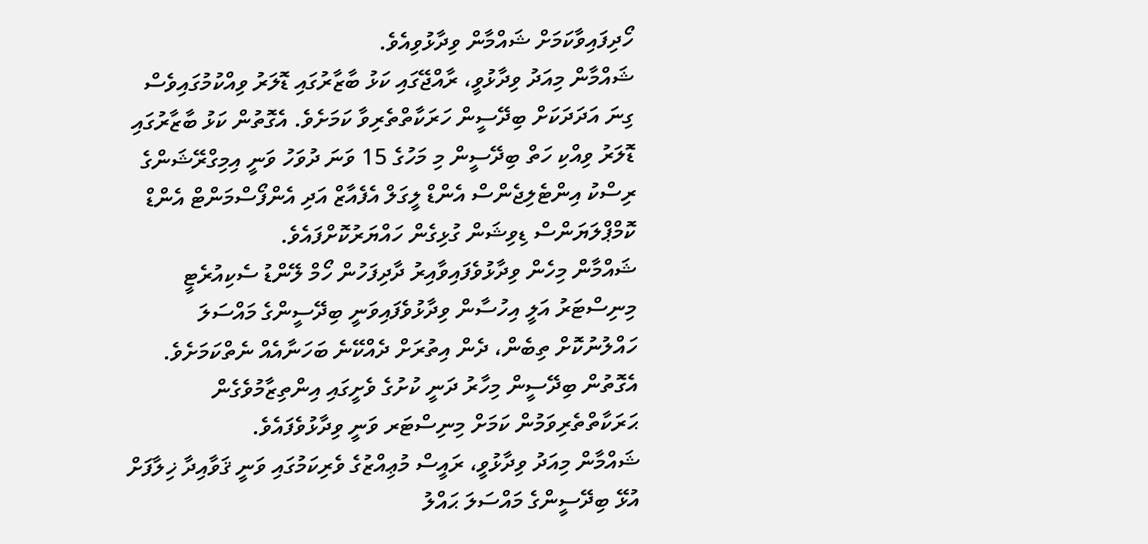ހޯދިފައިވާކަމަށް ޝައްމާން ވިދާޅުވިއެވެ.
ޝައްމާން މިއަދު ވިދާޅުވީ، ރާއްޖޭގައި ކަޅު ބާޒާރުގައި ޑޮލަރު ވިއްކުމުގައިވެސް ގިނަ އަދަދަކަށް ބިދޭސީން ހަރަކާތްތެރިވާ ކަމަށެވެ. އެގޮތުން ކަޅު ބާޒާރުގައި ޑޮލަރު ވިއްކި ހަތް ބިދޭސީން މި މަހުގެ 15 ވަނަ ދުވަހު ވަނީ އިމިގްރޭޝަންގެ ރިސްކު އިންޓެލިޖެންސް އެންޑް ލީގަލް އެފެއާޒް އަދި އެންފޯސްމަންޓް އެންޑް ކޮމްޕްލަޔަންސް ޑިވިޝަން ގުޅިގެން ހައްޔަރުކޮށްފައެވެ.
ޝައްމާން މިހެން ވިދާޅުވެފައިވާއިރު ދާދިފަހުން ހޯމް ލޭންޑު ސެކިއުރެޓީ މިނިސްޓަރު އަލީ އިހުސާން ވިދާޅުވެފައިވަނީ ބިދޭސީންގެ މައްސަލަ ހައްލުނުކޮށް ތިބެން، ދެން އިތުރަށް ދެއްކޭނެ ބަހަނާއެއް ނެތްކަމަށެވެ.
އެގޮތުން ބިދޭސީން މިހާރު ދަނީ ކުށުގެ ވެށީގައި އިންތިޒާމުވެގެން ޙަރަކާތްތެރިވަމުން ކަމަށް މިނިސްޓަރ ވަނީ ވިދާޅުވެފައެވެ.
ޝައްމާން މިއަދު ވިދާޅުވީ، ރައީސް މުޢިއްޒުގެ ވެރިކަމުގައި ވަނީ ޤަވާއިދާ ޚިލާފަށް އުޅޭ ބިދޭސީންގެ މައްސަލަ ޙައްލު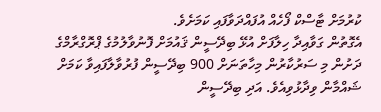ކުރުމަށް ޓާސްކް ފޯހެއް އުފައްދަވާފައި ކަމަށެވެ.
އެގޮތުން ގަވާއިދާ ހިލާފަށް އުޅޭ ބިދޭސީން ޤައުމަށް ފޮނުވާލުމުގެ ޕްރޮގްރާމްގެ ދަށުން މި ސަރުކާރުން މިހާތަނަށް 900 ބިދޭސީން ފުރުވާލާފައިވާ ކަމަށް ޝައްމާން ވިދާޅުވިއެވެ. އަދި ބިދޭސީން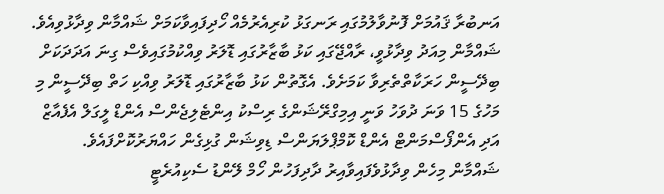އަނބުރާ ޤައުމަށް ފޮނުވާލުމުގައި ރަނގަޅު ކުރިއެރުމެއް ހޯދިފައިވާކަމަށް ޝައްމާން ވިދާޅުވިއެވެ.
ޝައްމާން މިއަދު ވިދާޅުވީ، ރާއްޖޭގައި ކަޅު ބާޒާރުގައި ޑޮލަރު ވިއްކުމުގައިވެސް ގިނަ އަދަދަކަށް ބިދޭސީން ހަރަކާތްތެރިވާ ކަމަށެވެ. އެގޮތުން ކަޅު ބާޒާރުގައި ޑޮލަރު ވިއްކި ހަތް ބިދޭސީން މި މަހުގެ 15 ވަނަ ދުވަހު ވަނީ އިމިގްރޭޝަންގެ ރިސްކު އިންޓެލިޖެންސް އެންޑް ލީގަލް އެފެއާޒް އަދި އެންފޯސްމަންޓް އެންޑް ކޮމްޕްލަޔަންސް ޑިވިޝަން ގުޅިގެން ހައްޔަރުކޮށްފައެވެ.
ޝައްމާން މިހެން ވިދާޅުވެފައިވާއިރު ދާދިފަހުން ހޯމް ލޭންޑު ސެކިއުރެޓީ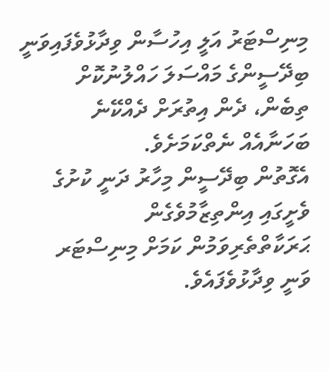މިނިސްޓަރު އަލީ އިހުސާން ވިދާޅުވެފައިވަނީ ބިދޭސީންގެ މައްސަލަ ހައްލުނުކޮށް ތިބެން، ދެން އިތުރަށް ދެއްކޭނެ ބަހަނާއެއް ނެތްކަމަށެވެ.
އެގޮތުން ބިދޭސީން މިހާރު ދަނީ ކުށުގެ ވެށީގައި އިންތިޒާމުވެގެން ޙަރަކާތްތެރިވަމުން ކަމަށް މިނިސްޓަރ ވަނީ ވިދާޅުވެފައެވެ.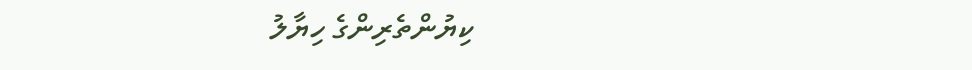ކިޔުންތެރިންގެ ހިޔާލު